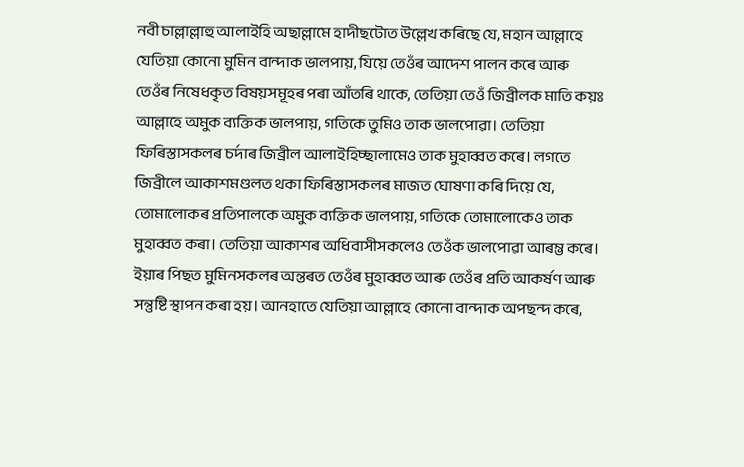নবী চাল্লাল্লাহু আলাইহি অছাল্লামে হাদীছটোত উল্লেখ কৰিছে যে, মহান আল্লাহে যেতিয়া কোনো মুমিন বান্দাক ভালপায়, যিয়ে তেওঁৰ আদেশ পালন কৰে আৰু তেওঁৰ নিষেধকৃত বিষয়সমূহৰ পৰা আঁতৰি থাকে, তেতিয়া তেওঁ জিব্ৰীলক মাতি কয়ঃ আল্লাহে অমুক ব্যক্তিক ভালপায়, গতিকে তুমিও তাক ভালপোৱা। তেতিয়া ফিৰিস্তাসকলৰ চৰ্দাৰ জিব্ৰীল আলাইহিচ্ছালামেও তাক মুহাব্বত কৰে। লগতে জিব্ৰীলে আকাশমণ্ডলত থকা ফিৰিস্তাসকলৰ মাজত ঘোষণা কৰি দিয়ে যে, তোমালোকৰ প্ৰতিপালকে অমুক ব্যক্তিক ভালপায়, গতিকে তোমালোকেও তাক মুহাব্বত কৰা। তেতিয়া আকাশৰ অধিবাসীসকলেও তেওঁক ভালপোৱা আৰম্ভ কৰে। ইয়াৰ পিছত মুমিনসকলৰ অন্তৰত তেওঁৰ মুহাব্বত আৰু তেওঁৰ প্ৰতি আকৰ্ষণ আৰু সন্তুষ্টি স্থাপন কৰা হয়। আনহাতে যেতিয়া আল্লাহে কোনো বান্দাক অপছন্দ কৰে,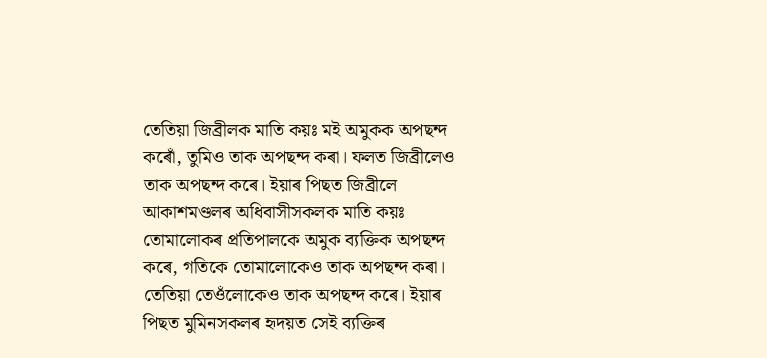তেতিয়া জিব্ৰীলক মাতি কয়ঃ মই অমুকক অপছন্দ কৰোঁ, তুমিও তাক অপছন্দ কৰা। ফলত জিব্ৰীলেও তাক অপছন্দ কৰে। ইয়াৰ পিছত জিব্ৰীলে আকাশমণ্ডলৰ অধিবাসীসকলক মাতি কয়ঃ তোমালোকৰ প্ৰতিপালকে অমুক ব্যক্তিক অপছন্দ কৰে, গতিকে তোমালোকেও তাক অপছন্দ কৰা। তেতিয়া তেওঁলোকেও তাক অপছন্দ কৰে। ইয়াৰ পিছত মুমিনসকলৰ হৃদয়ত সেই ব্যক্তিৰ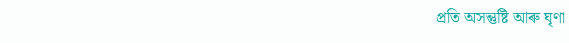প্ৰতি অসন্তুষ্টি আৰু ঘৃণা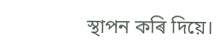স্থাপন কৰি দিয়ে।